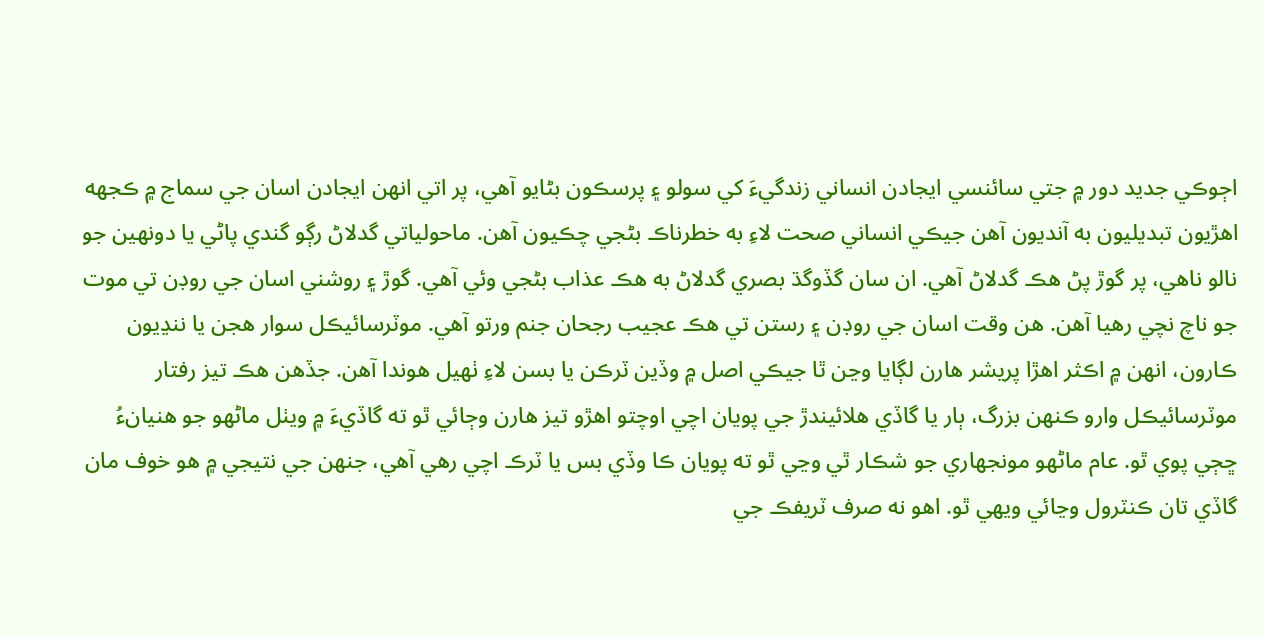اڄوڪي جديد دور ۾ جتي سائنسي ايجادن انساني زندگيءَ کي سولو ۽ پرسڪون بڻايو آهي، پر اتي انهن ايجادن اسان جي سماج ۾ ڪجهه اهڙيون تبديليون به آنديون آهن جيڪي انساني صحت لاءِ به خطرناڪ بڻجي چڪيون آهن. ماحولياتي گدلاڻ رڳو گندي پاڻي يا دونهين جو نالو ناهي، پر گوڙ پڻ هڪ گدلاڻ آهي. ان سان گڏوگڌ بصري گدلاڻ به هڪ عذاب بڻجي وئي آهي. گوڙ ۽ روشني اسان جي روڊن تي موت جو ناچ نچي رهيا آهن. هن وقت اسان جي روڊن ۽ رستن تي هڪ عجيب رجحان جنم ورتو آهي. موٽرسائيڪل سوار هجن يا ننڍيون ڪارون، انهن ۾ اڪثر اهڙا پريشر هارن لڳايا وڃن ٿا جيڪي اصل ۾ وڏين ٽرڪن يا بسن لاءِ ٺهيل هوندا آهن. جڏهن هڪ تيز رفتار موٽرسائيڪل وارو ڪنهن بزرگ، ٻار يا گاڏي هلائيندڙ جي پويان اچي اوچتو اهڙو تيز هارن وڄائي ٿو ته گاڏيءَ ۾ ويٺل ماڻهو جو هنيانءُ ڇڄي پوي ٿو. عام ماڻهو مونجهاري جو شڪار ٿي وڃي ٿو ته پويان ڪا وڏي بس يا ٽرڪ اچي رهي آهي، جنهن جي نتيجي ۾ هو خوف مان گاڏي تان ڪنٽرول وڃائي ويهي ٿو. اهو نه صرف ٽريفڪ جي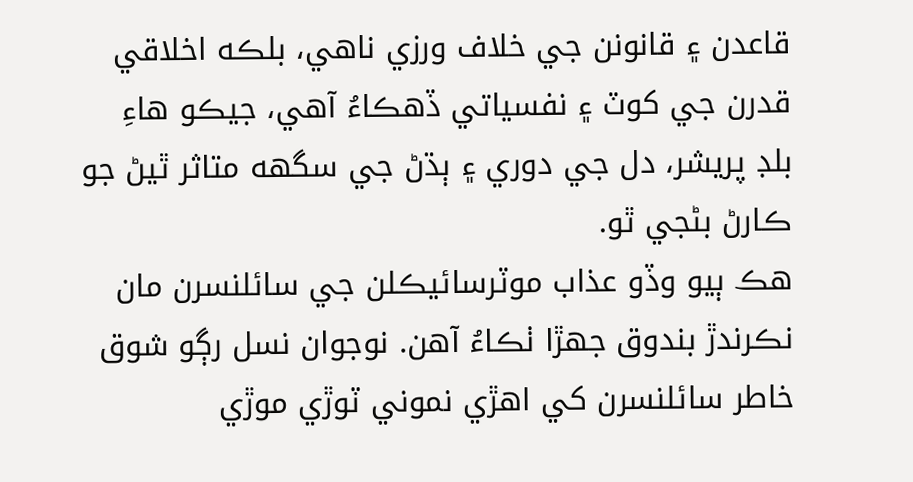قاعدن ۽ قانونن جي خلاف ورزي ناهي، بلڪه اخلاقي قدرن جي کوٽ ۽ نفسياتي ڏهڪاءُ آهي، جيڪو هاءِ بلڊ پريشر، دل جي دوري ۽ ٻڌڻ جي سگهه متاثر ٿيڻ جو ڪارڻ بڻجي ٿو.
هڪ ٻيو وڏو عذاب موٽرسائيڪلن جي سائلنسرن مان نڪرندڙ بندوق جهڙا ٺڪاءُ آهن. نوجوان نسل رڳو شوق خاطر سائلنسرن کي اهڙي نموني ٽوڙي موڙي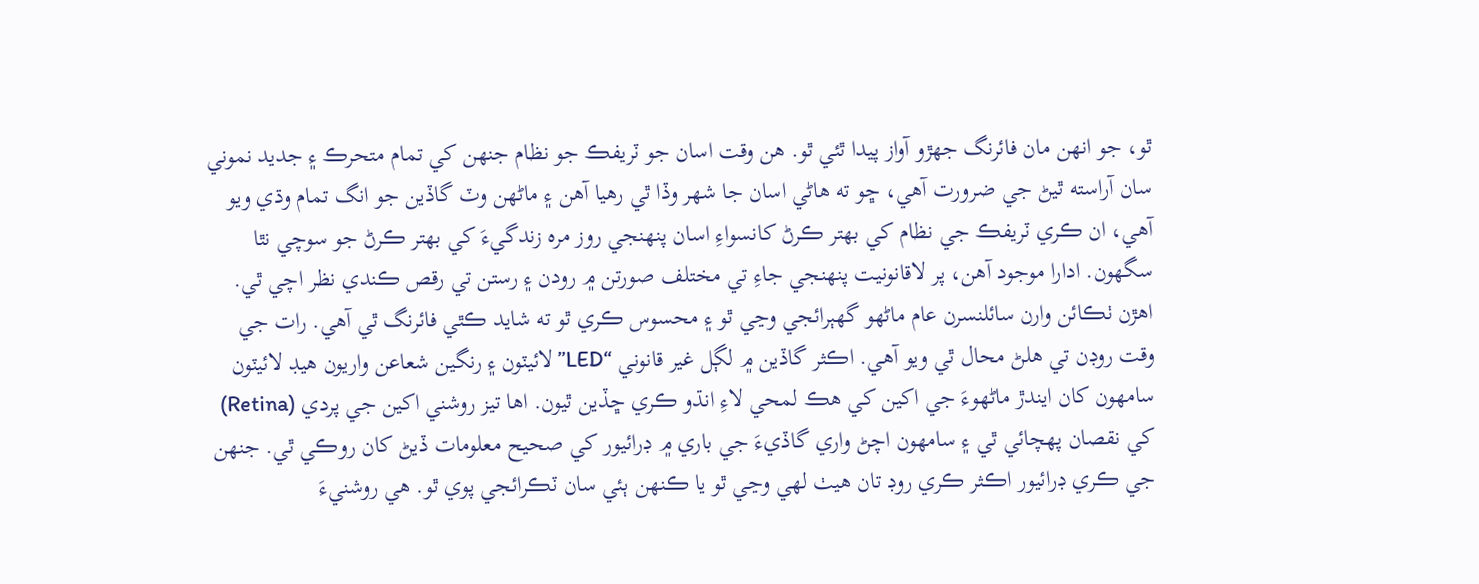ٿو، جو انهن مان فائرنگ جهڙو آواز پيدا ٿئي ٿو. هن وقت اسان جو ٽريفڪ جو نظام جنهن کي تمام متحرڪ ۽ جديد نموني سان آراسته ٿيڻ جي ضرورت آهي، ڇو ته هاڻي اسان جا شهر وڏا ٿي رهيا آهن ۽ ماڻهن وٽ گاڏين جو انگ تمام وڌي ويو آهي، ان ڪري ٽريفڪ جي نظام کي بهتر ڪرڻ کانسواءِ اسان پنهنجي روز مره زندگيءَ کي بهتر ڪرڻ جو سوچي نٿا سگهون. ادارا موجود آهن، پر لاقانونيت پنهنجي جاءِ تي مختلف صورتن ۾ رودن ۽ رستن تي رقص ڪندي نظر اچي ٿي. اهڙن ٺڪائن وارن سائلنسرن عام ماڻهو گهٻرائجي وڃي ٿو ۽ محسوس ڪري ٿو ته شايد ڪٿي فائرنگ ٿي آهي. رات جي وقت روڊن تي هلڻ محال ٿي ويو آهي. اڪثر گاڏين ۾ لڳل غير قانوني “LED” لائيٽون ۽ رنگين شعاعن واريون هيڊ لائيٽون سامهون کان ايندڙ ماڻهوءَ جي اکين کي هڪ لمحي لاءِ انڌو ڪري ڇڏين ٿيون. اها تيز روشني اکين جي پردي (Retina) کي نقصان پهچائي ٿي ۽ سامهون اچڻ واري گاڏيءَ جي باري ۾ ڊرائيور کي صحيح معلومات ڏيڻ کان روڪي ٿي. جنهن جي ڪري ڊرائيور اڪثر ڪري روڊ تان هيٺ لهي وڃي ٿو يا ڪنهن ٻئي سان ٽڪرائجي پوي ٿو. هي روشنيءَ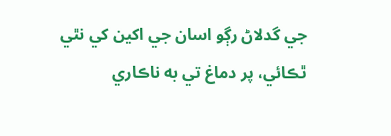جي گدلاڻ رڳو اسان جي اکين کي نٿي ٿڪائي، پر دماغ تي به ناڪاري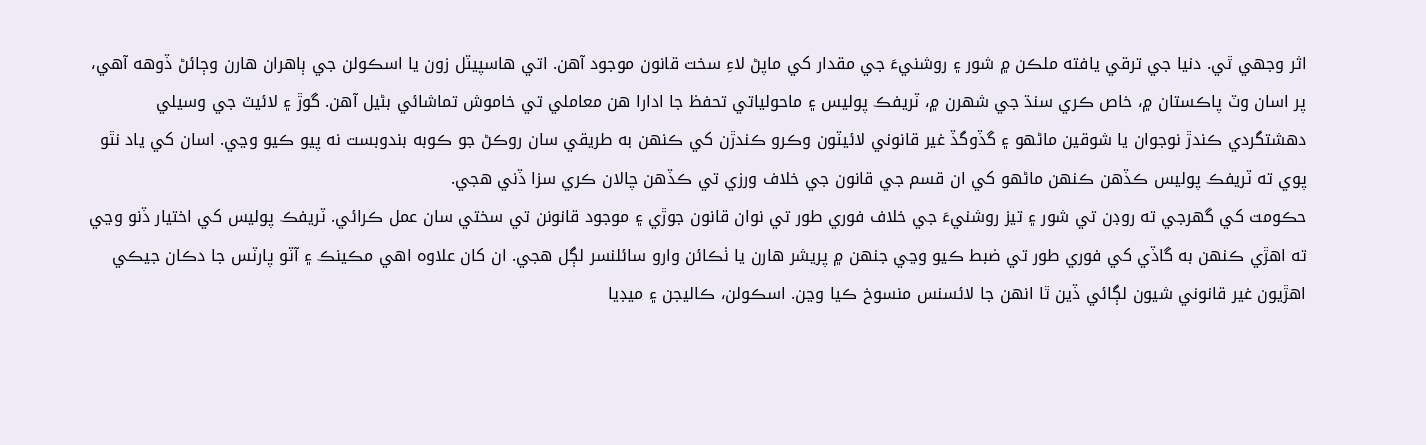اثر وجهي ٿي. دنيا جي ترقي يافته ملڪن ۾ شور ۽ روشنيءَ جي مقدار کي ماپڻ لاءِ سخت قانون موجود آهن. اتي هاسپيٽل زون يا اسڪولن جي ٻاهران هارن وڄائڻ ڏوهه آهي، پر اسان وٽ پاڪستان ۾، خاص ڪري سنڌ جي شهرن ۾، ٽريفڪ پوليس ۽ ماحولياتي تحفظ جا ادارا هن معاملي تي خاموش تماشائي بڻيل آهن. گوڙ ۽ لائيٽ جي وسيلي دهشتگردي ڪندڙ نوجوان يا شوقين ماڻهو ۽ گڏوگڏ غير قانوني لائيٽون وڪرو ڪندڙن کي ڪنهن به طريقي سان روڪڻ جو ڪوبه بندوبست نه پيو ڪيو وڃي. اسان کي ياد نٿو پوي ته ٽريفڪ پوليس ڪڏهن ڪنهن ماڻهو کي ان قسم جي قانون جي خلاف ورزي تي ڪڏهن چالان ڪري سزا ڏني هجي.
حڪومت کي گهرجي ته روڊن تي شور ۽ تيز روشنيءَ جي خلاف فوري طور تي نوان قانون جوڙي ۽ موجود قانونن تي سختي سان عمل ڪرائي. ٽريفڪ پوليس کي اختيار ڏنو وڃي ته اهڙي ڪنهن به گاڏي کي فوري طور تي ضبط ڪيو وڃي جنهن ۾ پريشر هارن يا ٺڪائن وارو سائلنسر لڳل هجي. ان کان علاوه اهي مڪينڪ ۽ آٽو پارٽس جا دڪان جيڪي اهڙيون غير قانوني شيون لڳائي ڏين ٿا انهن جا لائسنس منسوخ ڪيا وڃن. اسڪولن، ڪاليجن ۽ ميڊيا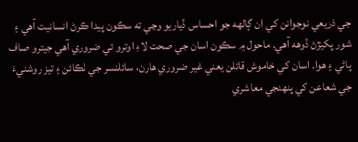جي ذريعي نوجوانن کي ان ڳالهه جو احساس ڏياريو وڃي ته سڪون پيدا ڪرڻ انسانيت آهي ۽ شور پکيڙڻ ڏوهه آهي. ماحول ۾ سڪون اسان جي صحت لاءِ اوترو ئي ضروري آهي جيترو صاف پاڻي ۽ هوا. اسان کي خاموش قاتلن يعني غير ضروري هارن، سائلنسر جي ٺڪائن ۽ تيز روشنيءَ جي شعاعن کي پنهنجي معاشري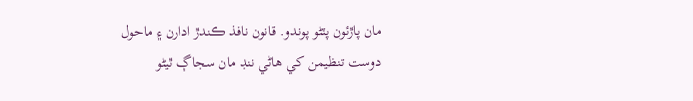مان پاڙئون پٽڻو پوندو. قانون نافذ ڪندڙ ادارن ۽ ماحول دوست تنظيمن کي هاڻي ننڊ مان سجاڳ ٿيڻو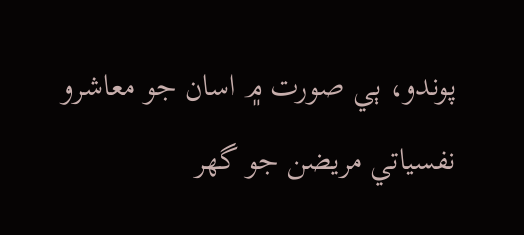پوندو، ٻي صورت ۾ اسان جو معاشرو نفسياتي مريضن جو گهر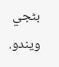بڻجي ويندو.